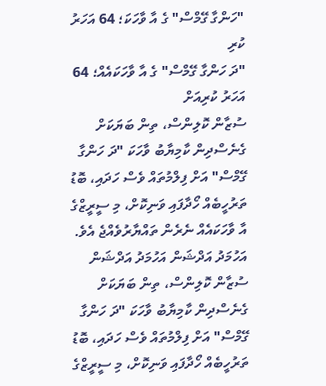"ހަންގާ ގޭމްސް" ގެ އާ ވާހަކަ؛ 64 އަހަރު ކުރި
"ދަ ހަންގާ ގޭމްސް" ގެ އާ ވާހަކައެއް؛ 64 އަހަރު ކުރިއަށް
ސުޒާން ކޮލިންސް، ތިން ބަޔަކަށް ގެނެސްދިން ކާމިޔާބު ވާހަކަ "ދަ ހަންގާ ގޭމްސް" އަށް ފިލްމުތައް ވެސް ހަދައި، ބޮޑު ތަރުހީބެއް ހޯދާފައި ވަނިކޮށް، މި ސީރީޒްގެ އާ ވާހަކައެއް ނެރެން ތައްޔާރުވެއްޖެ އެވެ.
އަހުމަދު އަދްޝަން އަހުމަދު އަދްޝަން
ސުޒާން ކޮލިންސް، ތިން ބަޔަކަށް ގެނެސްދިން ކާމިޔާބު ވާހަކަ "ދަ ހަންގާ ގޭމްސް" އަށް ފިލްމުތައް ވެސް ހަދައި، ބޮޑު ތަރުހީބެއް ހޯދާފައި ވަނިކޮށް، މި ސީރީޒްގެ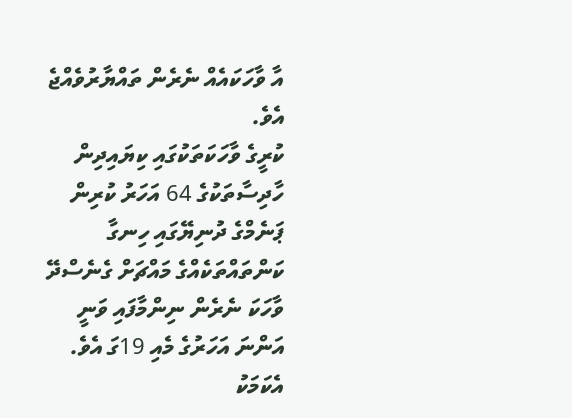އާ ވާހަކައެއް ނެރެން ތައްޔާރުވެއްޖެ އެވެ.
ކުރީގެ ވާހަކަތަކުގައި ކިޔައިދިން ހާދިސާތަކުގެ 64 އަހަރު ކުރިން ޕަނެމްގެ ދުނިޔޭގައި ހިނގާ ކަންތައްތަކެއްގެ މައްޗަށް ގެނެސްދޭ ވާހަކަ ނެރެން ނިންމާފައި ވަނީ އަންނަ އަހަރުގެ މެއި 19ގަ އެވެ. އެކަމަކު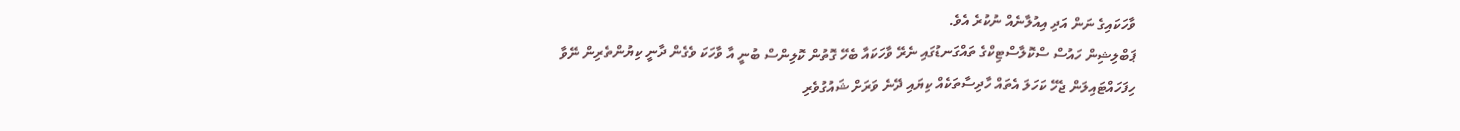ވާހަކައިގެ ނަން އަދި އިއުލާނެއް ނުކުރެ އެވެ.
ޕަބްލިޝިން ހައުސް ސްކޮލާސްޓިކްގެ ތައްގަނޑުގައި ނެރޭ ވާހަކައާ ބެހޭ ގޮތުން ކޮލިންސް ބުނީ އާ ވާހަކަ ވެގެން ދާނީ ކިޔުންތެރިން ނޭވާ ހިފަހައްޓައިލަން ޖެހޭ ކަހަލަ އެތައް ހާދިސާތަކެއް ކިޔައި ދޭނެ ވަރަށް ޝައުގުވެރި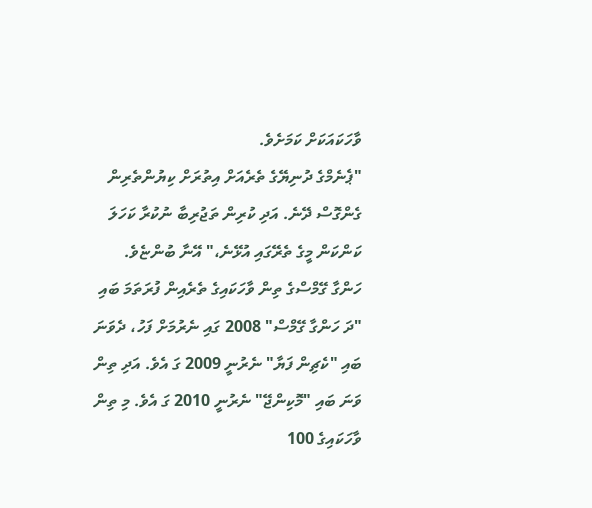ވާހަކައަކަށް ކަމަށެވެ.
"ޕެނެމްގެ ދުނިޔޭގެ ތެރެއަށް އިތުރަށް ކިޔުންތެރިން ގެންގޮސް ދޭނެ. އަދި ކުރިން ތަޖުރިބާ ނުކުރާ ކަހަލަ ކަންކަން މީގެ ތެރޭގައި އުޅޭނެ،" އޭނާ ބުންޏެވެ.
ހަންގާ ގޭމްސްގެ ތިން ވާހަކައިގެ ތެރެއިން ފުރަތަމަ ބައި "ދަ ހަންގާ ގޭމްސް" 2008 ގައި ނެރުމަށް ފަހު، ދެވަނަ ބައި "ކެޗިން ފަޔާ" ނެރުނީ 2009 ގަ އެވެ. އަދި ތިން ވަނަ ބައި "މޮކިންޖޭ" ނެރުނީ 2010 ގަ އެވެ. މި ތިން ވާހަކައިގެ 100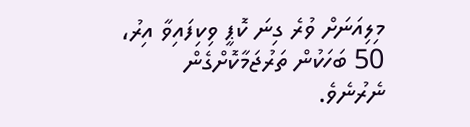މިލިއަނަށް ވުރެ ގިނަ ކޮޕީ ވިކިފައިވާ އިރު، 50 ބަހަކުން ތަރުޖަމާކޮށްގެން ނެރުނެވެ.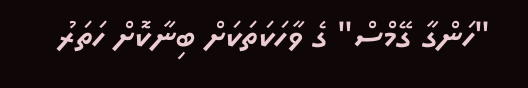"ހަންގާ ގޭމްސް" ގެ ވާހަކަތަކަށް ބިނާކޮށް ހަތަރު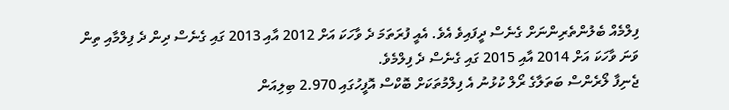ފިލްމެއް ބެލުންތެރިންނަށް ގެނެސް ދީފައިވެ އެވެ. އެއީ ފުރަތަމަ ދެ ވާހަކަ އަށް 2012 އާއި 2013 ގައި ގެނެސް ދިން ދެ ފިލްމާއި ތިން ވަނަ ވާހަކަ އަށް 2014 އާއި 2015 ގައި ގެނެސް ދެ ފިލްމެވެ.
ޖެނިފާ ލޯރެންސް ބަތަލާގެ ރޯލް ކުޅުނު އެ ފިލްމުތަކަށް ބޮކްސް އޮފީހުގައި 2.970 ބިލިއަން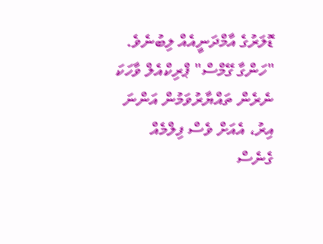ޑޮލަރުގެ އާމްދަނީއެއް ލިބުނެވެ.
"ހަންގާ ގޭމްސް" ޕްރިކްއެލް ވާހަކަ ނެރެން ތައްޔާރުވަމުން އަންނަ އިރު، އެއަށް ވެސް ފިލްމެއް ގެނެސް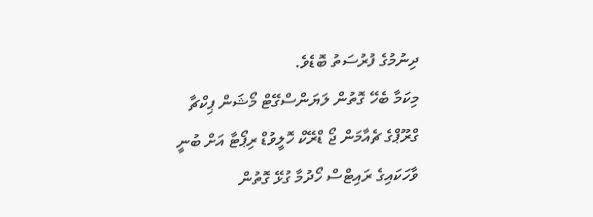ދިނުމުގެ ފުރުސަތު ބޮޑެވެ.
މިކަމާ ބެހޭ ގޮތުން ލަޔަންސްގޭޓް މޯޝަން ޕިކްޗާ ގްރޫޕްގެ ޗެއާމަން ޖޯ ޑްރޭކް ހޮލީވުޑް ރިޕޯޓާ އަށް ބުނީ ވާހަކައިގެ ރައިޓްސް ހޯދުމާ ގުޅޭ ގޮތުން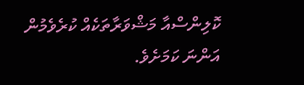ކޮލިންސްއާ މަޝްވަރާތަކެއް ކުރެވެމުން އަންނަ ކަމަށެވެ.